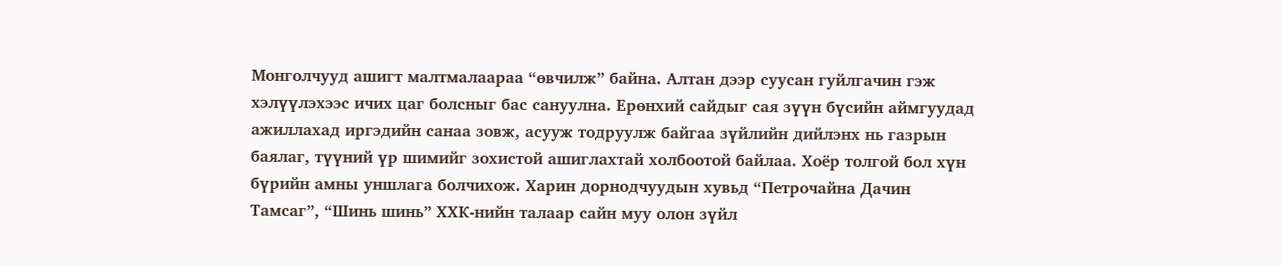Монголчууд ашигт малтмалаараа “өвчилж” байна. Алтан дээр суусан гуйлгачин гэж хэлүүлэхээс ичих цаг болсныг бас сануулна. Ерөнхий сайдыг сая зүүн бүсийн аймгуудад ажиллахад иргэдийн санаа зовж, асууж тодруулж байгаа зүйлийн дийлэнх нь газрын баялаг, түүний үр шимийг зохистой ашиглахтай холбоотой байлаа. Хоёр толгой бол хүн бүрийн амны уншлага болчихож. Харин дорнодчуудын хувьд “Петрочайна Дачин Тамсаг”, “Шинь шинь” ХХК-нийн талаар сайн муу олон зүйл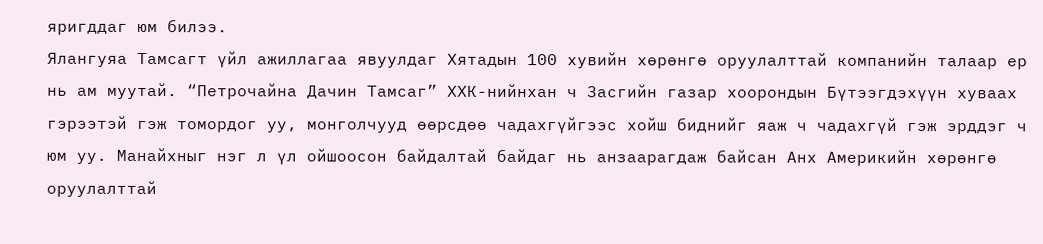яригддаг юм билээ.
Ялангуяа Тамсагт үйл ажиллагаа явуулдаг Хятадын 100 хувийн хөрөнгө оруулалттай компанийн талаар ер нь ам муутай. “Петрочайна Дачин Тамсаг” ХХК-нийнхан ч Засгийн газар хоорондын Бүтээгдэхүүн хуваах гэрээтэй гэж томордог уу, монголчууд өөрсдөө чадахгүйгээс хойш биднийг яаж ч чадахгүй гэж эрддэг ч юм уу. Манайхныг нэг л үл ойшоосон байдалтай байдаг нь анзаарагдаж байсан Анх Америкийн хөрөнгө оруулалттай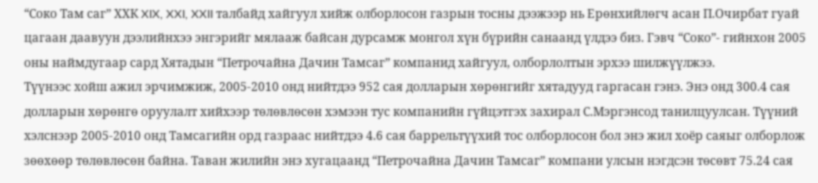“Соко Там саг” ХХК XIX, XXI, XXII талбайд хайгуул хийж олборлосон газрын тосны дээжээр нь Ерөнхийлөгч асан П.Очирбат гуай цагаан даавуун дээлийнхээ энгэрийг мялааж байсан дурсамж монгол хүн бүрийн санаанд үлдээ биз. Гэвч “Соко”- гийнхон 2005 оны наймдугаар сард Хятадын “Петрочайна Дачин Тамсаг” компанид хайгуул, олборлолтын эрхээ шилжүүлжээ.
Түүнээс хойш ажил эрчимжиж, 2005-2010 онд нийтдээ 952 сая долларын хөрөнгийг хятадууд гаргасан гэнэ. Энэ онд 300.4 сая долларын хөрөнгө оруулалт хийхээр төлөвлөсөн хэмээн тус компанийн гүйцэтгэх захирал С.Мэргэнсод танилцуулсан. Түүний хэлснээр 2005-2010 онд Тамсагийн орд газраас нийтдээ 4.6 сая баррельтүүхий тос олборлосон бол энэ жил хоёр саяыг олборлож зөөхөөр төлөвлөсөн байна. Таван жилийн энэ хугацаанд “Петрочайна Дачин Тамсаг” компани улсын нэгдсэн төсөвт 75.24 сая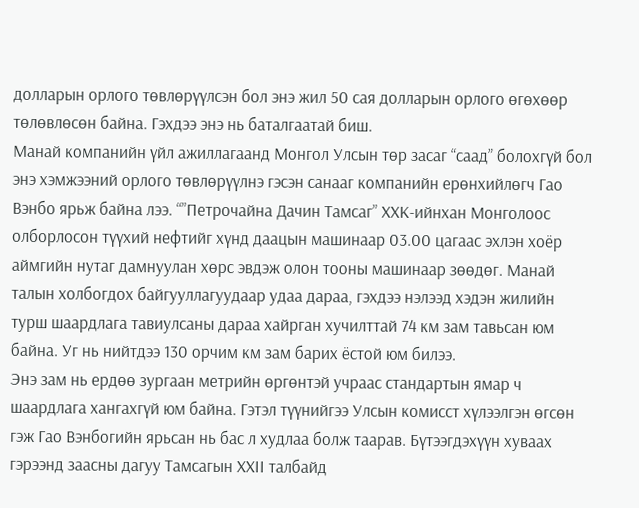долларын орлого төвлөрүүлсэн бол энэ жил 50 сая долларын орлого өгөхөөр төлөвлөсөн байна. Гэхдээ энэ нь баталгаатай биш.
Манай компанийн үйл ажиллагаанд Монгол Улсын төр засаг “саад” болохгүй бол энэ хэмжээний орлого төвлөрүүлнэ гэсэн санааг компанийн ерөнхийлөгч Гао Вэнбо ярьж байна лээ. “”Петрочайна Дачин Тамсаг” ХХК-ийнхан Монголоос олборлосон түүхий нефтийг хүнд даацын машинаар 03.00 цагаас эхлэн хоёр аймгийн нутаг дамнуулан хөрс эвдэж олон тооны машинаар зөөдөг. Манай талын холбогдох байгууллагуудаар удаа дараа, гэхдээ нэлээд хэдэн жилийн турш шаардлага тавиулсаны дараа хайрган хучилттай 74 км зам тавьсан юм байна. Уг нь нийтдээ 130 орчим км зам барих ёстой юм билээ.
Энэ зам нь ердөө зургаан метрийн өргөнтэй учраас стандартын ямар ч шаардлага хангахгүй юм байна. Гэтэл түүнийгээ Улсын комисст хүлээлгэн өгсөн гэж Гао Вэнбогийн ярьсан нь бас л худлаа болж таарав. Бүтээгдэхүүн хуваах гэрээнд заасны дагуу Тамсагын XXII талбайд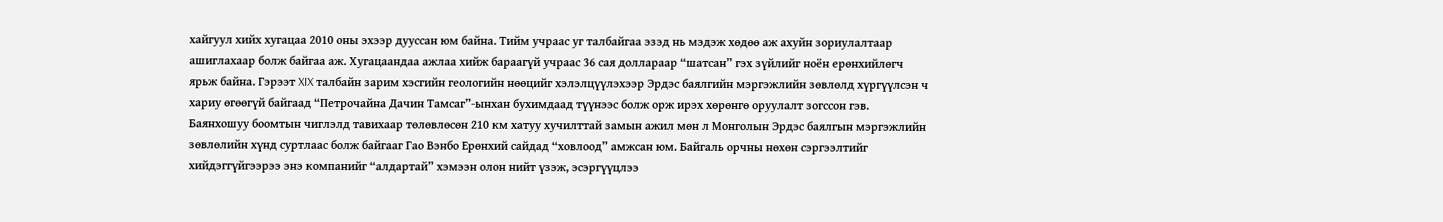хайгуул хийх хугацаа 2010 оны эхээр дууссан юм байна. Тийм учраас уг талбайгаа эзэд нь мэдэж хөдөө аж ахуйн зориулалтаар ашиглахаар болж байгаа аж. Хугацаандаа ажлаа хийж бараагүй учраас 36 сая доллараар “шатсан” гэх зүйлийг ноён ерөнхийлөгч ярьж байна. Гэрээт XIX талбайн зарим хэсгийн геологийн нөөцийг хэлэлцүүлэхээр Эрдэс баялгийн мэргэжлийн зөвлөлд хүргүүлсэн ч хариу өгөөгүй байгаад “Петрочайна Дачин Тамсаг”-ынхан бухимдаад түүнээс болж орж ирэх хөрөнгө оруулалт зогссон гэв.
Баянхошуу боомтын чиглэлд тавихаар төлөвлөсөн 210 км хатуу хучилттай замын ажил мөн л Монголын Эрдэс баялгын мэргэжлийн зөвлөлийн хүнд суртлаас болж байгааг Гао Вэнбо Ерөнхий сайдад “ховлоод” амжсан юм. Байгаль орчны нөхөн сэргээлтийг хийдэггүйгээрээ энэ компанийг “алдартай” хэмээн олон нийт үзэж, эсэргүүцлээ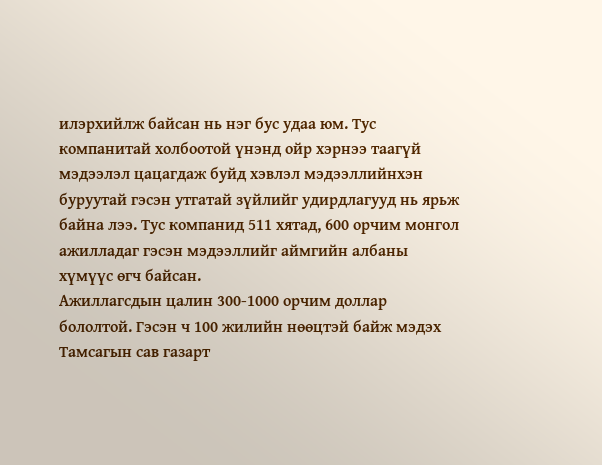илэрхийлж байсан нь нэг бус удаа юм. Тус компанитай холбоотой үнэнд ойр хэрнээ таагүй мэдээлэл цацагдаж буйд хэвлэл мэдээллийнхэн буруутай гэсэн утгатай зүйлийг удирдлагууд нь ярьж байна лээ. Тус компанид 511 хятад, 600 орчим монгол ажилладаг гэсэн мэдээллийг аймгийн албаны хүмүүс өгч байсан.
Ажиллагсдын цалин 300-1000 орчим доллар бололтой. Гэсэн ч 100 жилийн нөөцтэй байж мэдэх Тамсагын сав газарт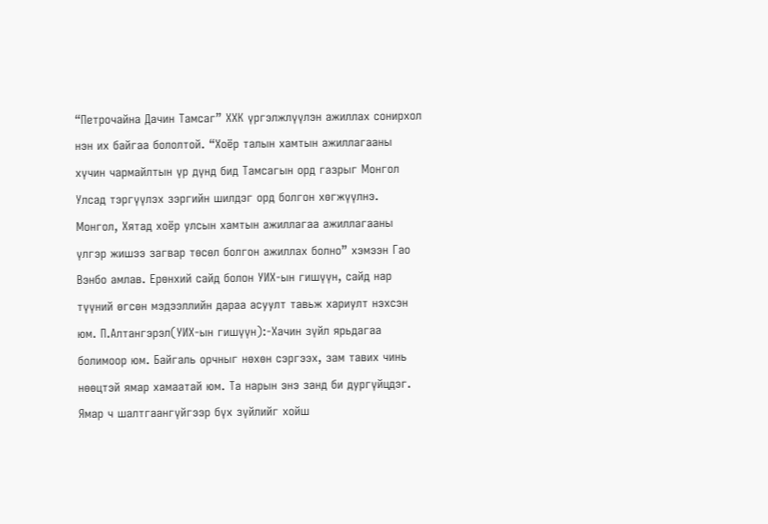“Петрочайна Дачин Тамсаг” ХХК үргэлжлүүлэн ажиллах сонирхол нэн их байгаа бололтой. “Хоёр талын хамтын ажиллагааны хүчин чармайлтын үр дүнд бид Тамсагын орд газрыг Монгол Улсад тэргүүлэх зэргийн шилдэг орд болгон хөгжүүлнэ. Монгол, Хятад хоёр улсын хамтын ажиллагаа ажиллагааны үлгэр жишээ загвар төсөл болгон ажиллах болно” хэмээн Гао Вэнбо амлав. Ерөнхий сайд болон УИХ-ын гишүүн, сайд нар түүний өгсөн мэдээллийн дараа асуулт тавьж хариулт нэхсэн юм. П.Алтангэрэл(УИХ-ын гишүүн):-Хачин зүйл ярьдагаа болимоор юм. Байгаль орчныг нөхөн сэргээх, зам тавих чинь нөөцтэй ямар хамаатай юм. Та нарын энэ занд би дургүйцдэг. Ямар ч шалтгаангүйгээр бүх зүйлийг хойш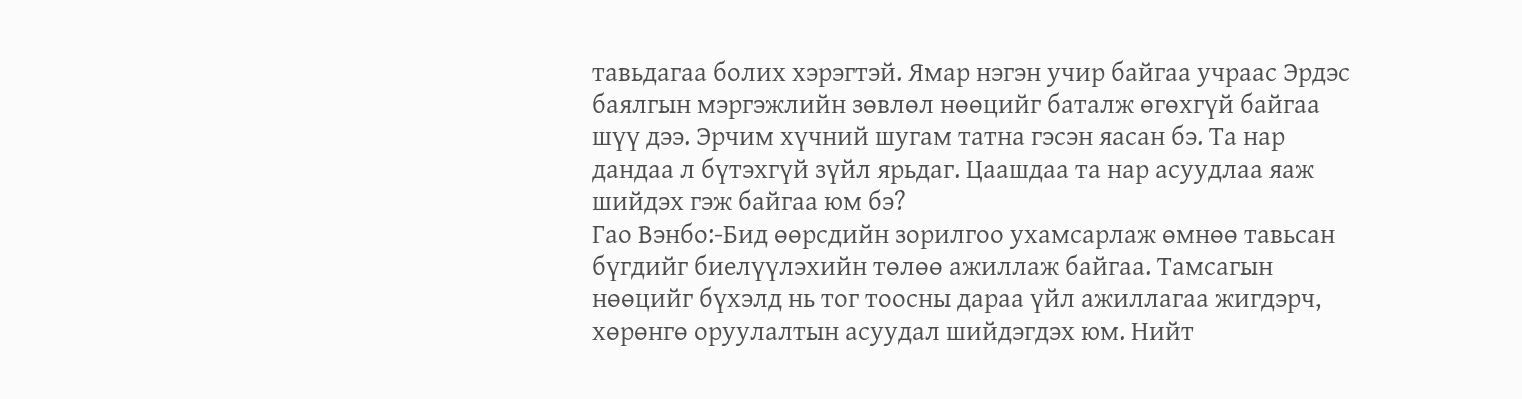тавьдагаа болих хэрэгтэй. Ямар нэгэн учир байгаа учраас Эрдэс баялгын мэргэжлийн зөвлөл нөөцийг баталж өгөхгүй байгаа шүү дээ. Эрчим хүчний шугам татна гэсэн яасан бэ. Та нар дандаа л бүтэхгүй зүйл ярьдаг. Цаашдаа та нар асуудлаа яаж шийдэх гэж байгаа юм бэ?
Гао Вэнбо:-Бид өөрсдийн зорилгоо ухамсарлаж өмнөө тавьсан бүгдийг биелүүлэхийн төлөө ажиллаж байгаа. Тамсагын нөөцийг бүхэлд нь тог тоосны дараа үйл ажиллагаа жигдэрч, хөрөнгө оруулалтын асуудал шийдэгдэх юм. Нийт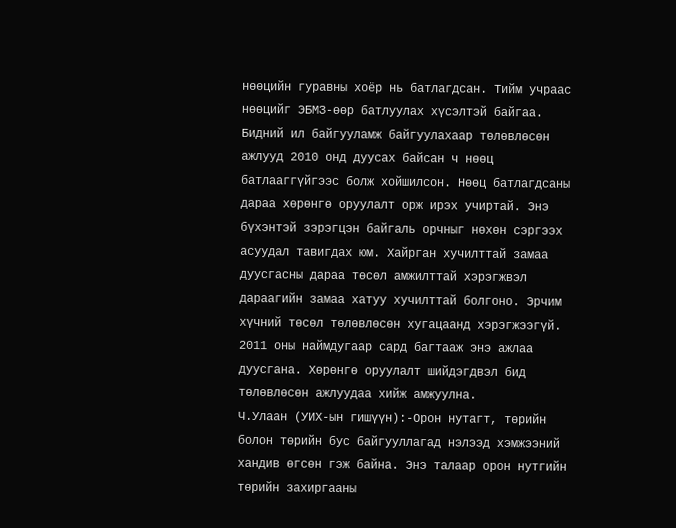нөөцийн гуравны хоёр нь батлагдсан. Тийм учраас нөөцийг ЭБМЗ-өөр батлуулах хүсэлтэй байгаа. Бидний ил байгууламж байгуулахаар төлөвлөсөн ажлууд 2010 онд дуусах байсан ч нөөц батлааггүйгээс болж хойшилсон. Нөөц батлагдсаны дараа хөрөнгө оруулалт орж ирэх учиртай. Энэ бүхэнтэй зэрэгцэн байгаль орчныг нөхөн сэргээх асуудал тавигдах юм. Хайрган хучилттай замаа дуусгасны дараа төсөл амжилттай хэрэгжвэл дараагийн замаа хатуу хучилттай болгоно. Эрчим хүчний төсөл төлөвлөсөн хугацаанд хэрэгжээгүй. 2011 оны наймдугаар сард багтааж энэ ажлаа дуусгана. Хөрөнгө оруулалт шийдэгдвэл бид төлөвлөсөн ажлуудаа хийж амжуулна.
Ч.Улаан (УИХ-ын гишүүн):-Орон нутагт, төрийн болон төрийн бус байгууллагад нэлээд хэмжээний хандив өгсөн гэж байна. Энэ талаар орон нутгийн төрийн захиргааны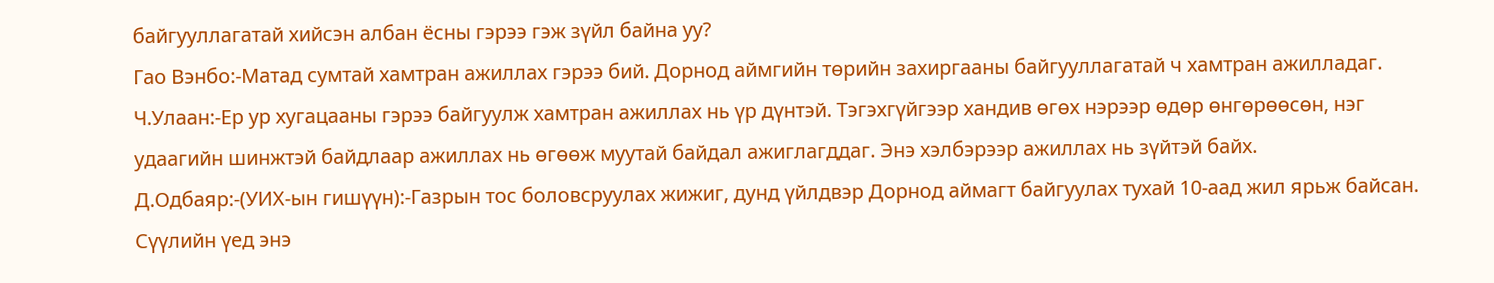байгууллагатай хийсэн албан ёсны гэрээ гэж зүйл байна уу?
Гао Вэнбо:-Матад сумтай хамтран ажиллах гэрээ бий. Дорнод аймгийн төрийн захиргааны байгууллагатай ч хамтран ажилладаг.
Ч.Улаан:-Ер ур хугацааны гэрээ байгуулж хамтран ажиллах нь үр дүнтэй. Тэгэхгүйгээр хандив өгөх нэрээр өдөр өнгөрөөсөн, нэг удаагийн шинжтэй байдлаар ажиллах нь өгөөж муутай байдал ажиглагддаг. Энэ хэлбэрээр ажиллах нь зүйтэй байх.
Д.Одбаяр:-(УИХ-ын гишүүн):-Газрын тос боловсруулах жижиг, дунд үйлдвэр Дорнод аймагт байгуулах тухай 10-аад жил ярьж байсан. Сүүлийн үед энэ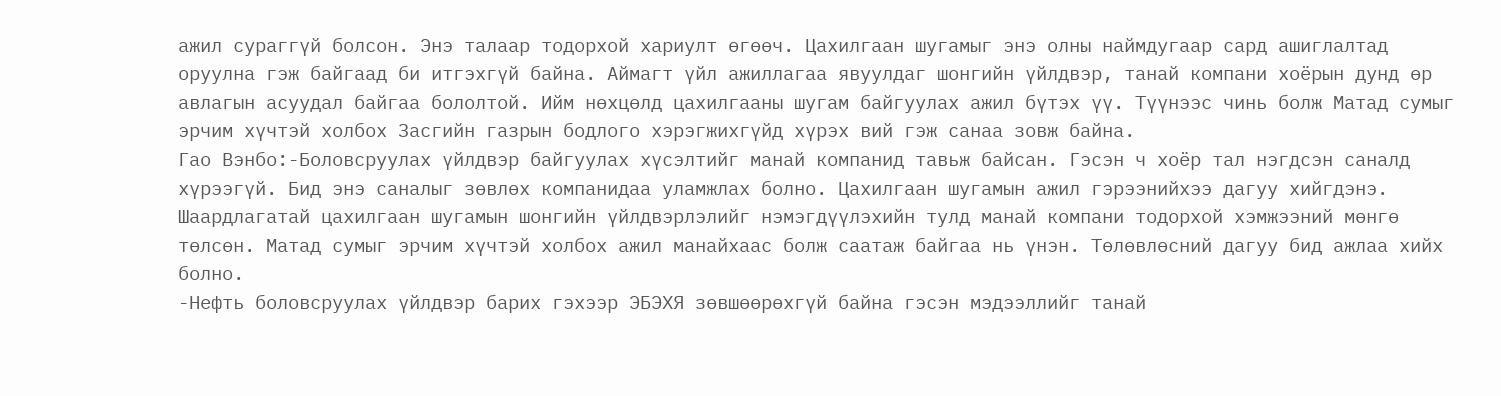ажил сураггүй болсон. Энэ талаар тодорхой хариулт өгөөч. Цахилгаан шугамыг энэ олны наймдугаар сард ашиглалтад оруулна гэж байгаад би итгэхгүй байна. Аймагт үйл ажиллагаа явуулдаг шонгийн үйлдвэр, танай компани хоёрын дунд өр авлагын асуудал байгаа бололтой. Ийм нөхцөлд цахилгааны шугам байгуулах ажил бүтэх үү. Түүнээс чинь болж Матад сумыг эрчим хүчтэй холбох Засгийн газрын бодлого хэрэгжихгүйд хүрэх вий гэж санаа зовж байна.
Гао Вэнбо:-Боловсруулах үйлдвэр байгуулах хүсэлтийг манай компанид тавьж байсан. Гэсэн ч хоёр тал нэгдсэн саналд хүрээгүй. Бид энэ саналыг зөвлөх компанидаа уламжлах болно. Цахилгаан шугамын ажил гэрээнийхээ дагуу хийгдэнэ. Шаардлагатай цахилгаан шугамын шонгийн үйлдвэрлэлийг нэмэгдүүлэхийн тулд манай компани тодорхой хэмжээний мөнгө төлсөн. Матад сумыг эрчим хүчтэй холбох ажил манайхаас болж саатаж байгаа нь үнэн. Төлөвлөсний дагуу бид ажлаа хийх болно.
-Нефть боловсруулах үйлдвэр барих гэхээр ЭБЭХЯ зөвшөөрөхгүй байна гэсэн мэдээллийг танай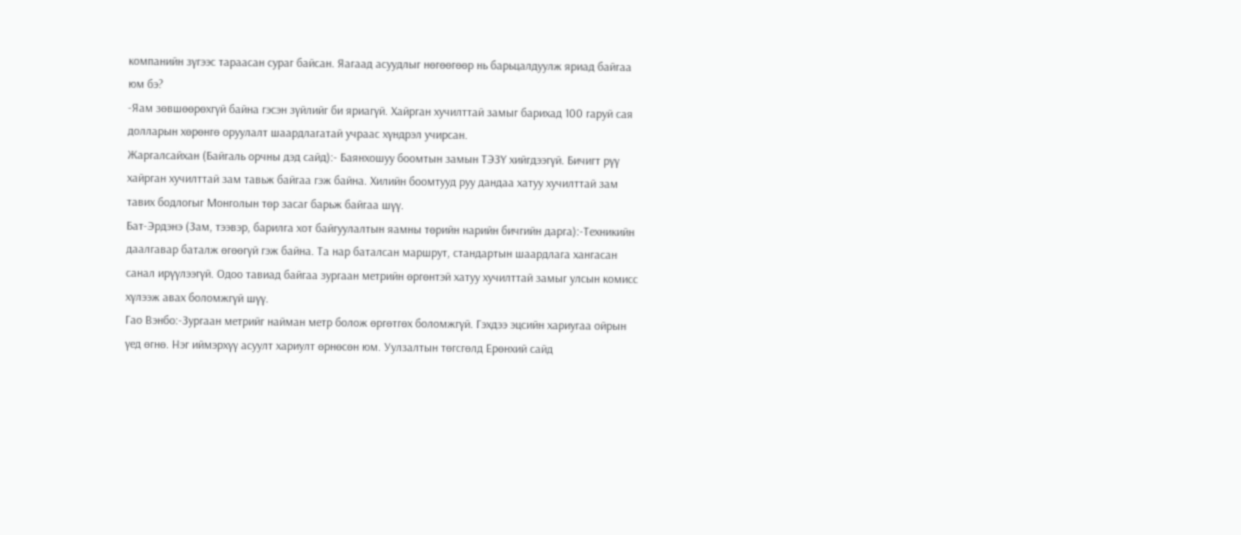компанийн зүгээс тараасан сураг байсан. Яагаад асуудлыг нөгөөгөөр нь барьцалдуулж яриад байгаа юм бэ?
-Яам зөвшөөрөхгүй байна гэсэн зүйлийг би яриагүй. Хайрган хучилттай замыг барихад 100 гаруй сая долларын хөрөнгө оруулалт шаардлагатай учраас хүндрэл учирсан.
Жаргалсайхан (Байгаль орчны дэд сайд):- Баянхошуу боомтын замын ТЭЗҮ хийгдээгүй. Бичигт рүү хайрган хучилттай зам тавьж байгаа гэж байна. Хилийн боомтууд руу дандаа хатуу хучилттай зам тавих бодлогыг Монголын төр засаг барьж байгаа шүү.
Бат-Эрдэнэ (Зам, тээвэр, барилга хот байгуулалтын яамны төрийн нарийн бичгийн дарга):-Техникийн даалгавар баталж өгөөгүй гэж байна. Та нар баталсан маршрут, стандартын шаардлага хангасан санал ирүүлээгүй. Одоо тавиад байгаа зургаан метрийн өргөнтэй хатуу хучилттай замыг улсын комисс хүлээж авах боломжгүй шүү.
Гао Вэнбо:-Зургаан метрийг найман метр болож өргөтгөх боломжгүй. Гэхдээ эцсийн хариугаа ойрын үед өгнө. Нэг иймэрхүү асуулт хариулт өрнөсөн юм. Уулзалтын төгсгөлд Ерөнхий сайд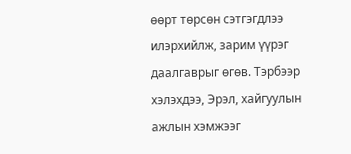өөрт төрсөн сэтгэгдлээ илэрхийлж, зарим үүрэг даалгаврыг өгөв. Тэрбээр хэлэхдээ, Эрэл, хайгуулын ажлын хэмжээг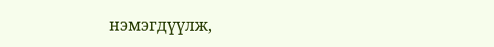нэмэгдүүлж,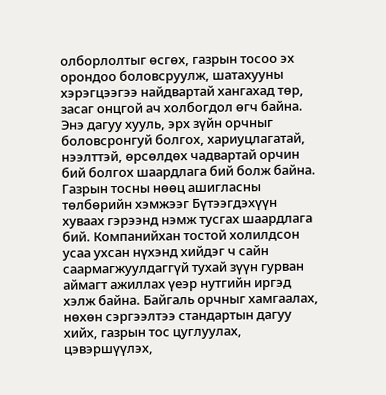олборлолтыг өсгөх, газрын тосоо эх орондоо боловсруулж, шатахууны хэрэгцээгээ найдвартай хангахад төр, засаг онцгой ач холбогдол өгч байна. Энэ дагуу хууль, эрх зүйн орчныг боловсронгуй болгох, хариуцлагатай, нээлттэй, өрсөлдөх чадвартай орчин бий болгох шаардлага бий болж байна.
Газрын тосны нөөц ашигласны төлбөрийн хэмжээг Бүтээгдэхүүн хуваах гэрээнд нэмж тусгах шаардлага бий. Компанийхан тостой холилдсон усаа ухсан нүхэнд хийдэг ч сайн саармагжуулдаггүй тухай зүүн гурван аймагт ажиллах үеэр нутгийн иргэд хэлж байна. Байгаль орчныг хамгаалах, нөхөн сэргээлтээ стандартын дагуу хийх, газрын тос цуглуулах, цэвэршүүлэх,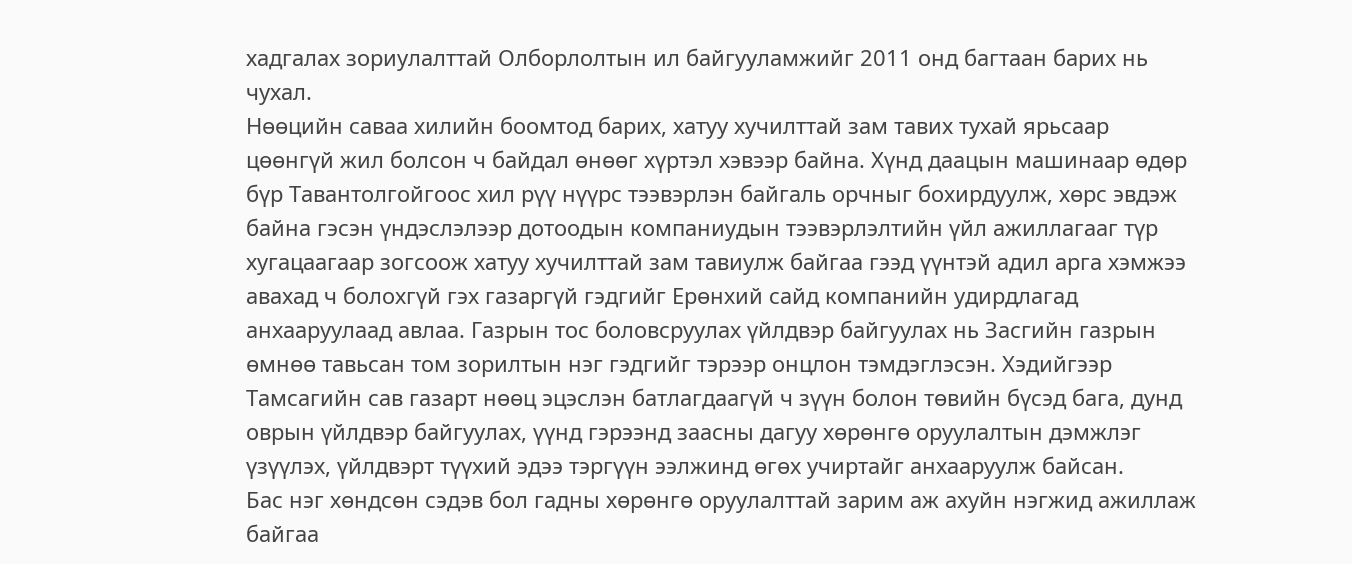хадгалах зориулалттай Олборлолтын ил байгууламжийг 2011 онд багтаан барих нь чухал.
Нөөцийн саваа хилийн боомтод барих, хатуу хучилттай зам тавих тухай ярьсаар цөөнгүй жил болсон ч байдал өнөөг хүртэл хэвээр байна. Хүнд даацын машинаар өдөр бүр Тавантолгойгоос хил рүү нүүрс тээвэрлэн байгаль орчныг бохирдуулж, хөрс эвдэж байна гэсэн үндэслэлээр дотоодын компаниудын тээвэрлэлтийн үйл ажиллагааг түр хугацаагаар зогсоож хатуу хучилттай зам тавиулж байгаа гээд үүнтэй адил арга хэмжээ авахад ч болохгүй гэх газаргүй гэдгийг Ерөнхий сайд компанийн удирдлагад анхааруулаад авлаа. Газрын тос боловсруулах үйлдвэр байгуулах нь Засгийн газрын өмнөө тавьсан том зорилтын нэг гэдгийг тэрээр онцлон тэмдэглэсэн. Хэдийгээр Тамсагийн сав газарт нөөц эцэслэн батлагдаагүй ч зүүн болон төвийн бүсэд бага, дунд оврын үйлдвэр байгуулах, үүнд гэрээнд заасны дагуу хөрөнгө оруулалтын дэмжлэг үзүүлэх, үйлдвэрт түүхий эдээ тэргүүн ээлжинд өгөх учиртайг анхааруулж байсан.
Бас нэг хөндсөн сэдэв бол гадны хөрөнгө оруулалттай зарим аж ахуйн нэгжид ажиллаж байгаа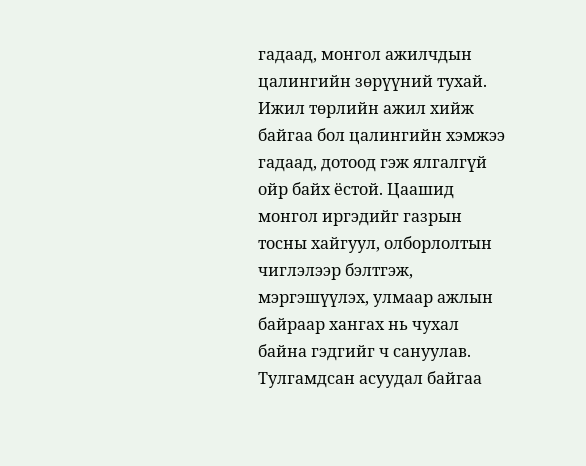гадаад, монгол ажилчдын цалингийн зөрүүний тухай. Ижил төрлийн ажил хийж байгаа бол цалингийн хэмжээ гадаад, дотоод гэж ялгалгүй ойр байх ёстой. Цаашид монгол иргэдийг газрын тосны хайгуул, олборлолтын чиглэлээр бэлтгэж, мэргэшүүлэх, улмаар ажлын байраар хангах нь чухал байна гэдгийг ч сануулав. Тулгамдсан асуудал байгаа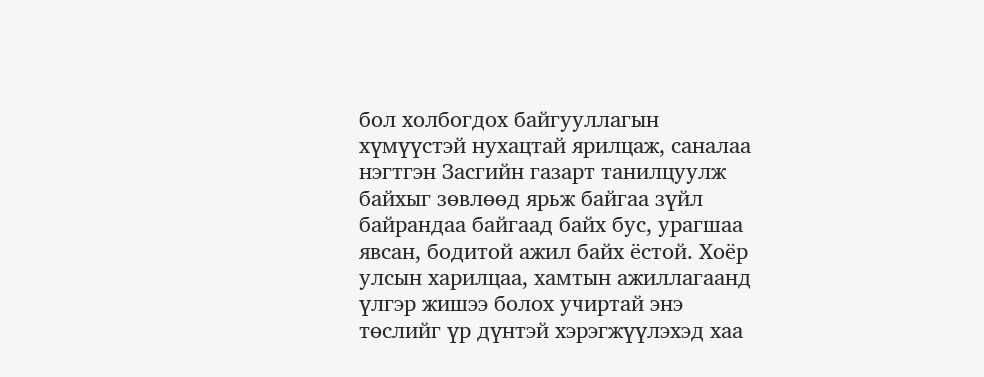бол холбогдох байгууллагын хүмүүстэй нухацтай ярилцаж, саналаа нэгтгэн Засгийн газарт танилцуулж байхыг зөвлөөд ярьж байгаа зүйл байрандаа байгаад байх бус, урагшаа явсан, бодитой ажил байх ёстой. Хоёр улсын харилцаа, хамтын ажиллагаанд үлгэр жишээ болох учиртай энэ төслийг үр дүнтэй хэрэгжүүлэхэд хаа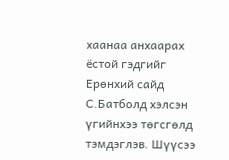хаанаа анхаарах ёстой гэдгийг Ерөнхий сайд С.Батболд хэлсэн үгийнхээ төгсгөлд тэмдэглэв. Шүүсээ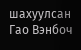шахуулсан Гао Вэнбоч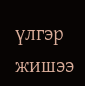үлгэр жишээ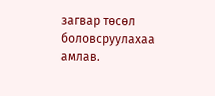загвар төсөл боловсруулахаа амлав.